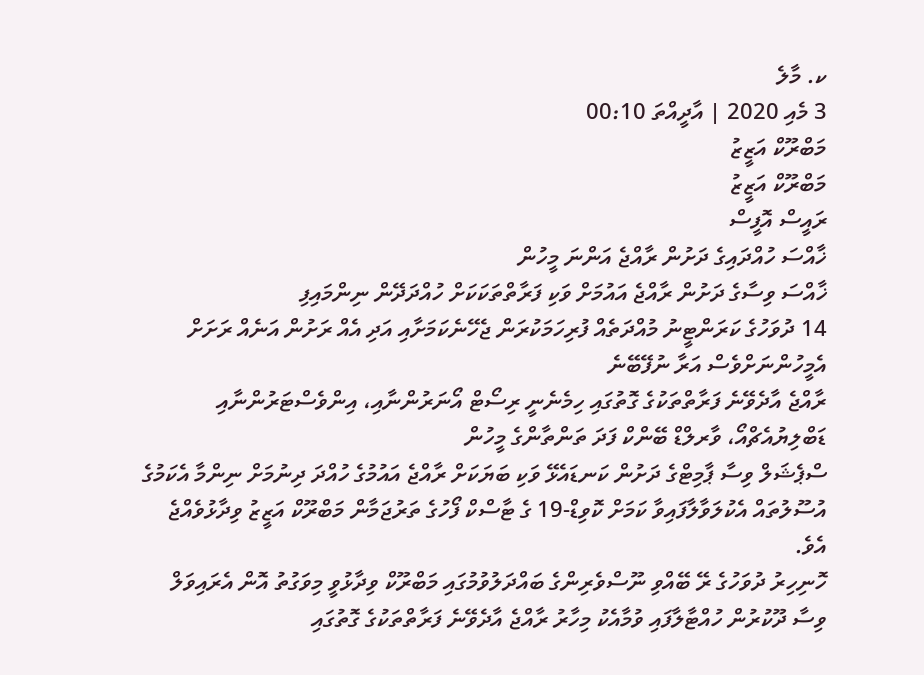ކ. މާލެ
3 މެއި 2020 | އާދީއްތަ 00:10
މަބްރޫކް އަޒީޒު
މަބްރޫކް އަޒީޒު
ރައީސް އޮފީސް
ޚާއްސަ ހުއްދައިގެ ދަށުން ރާއްޖެ އަންނަ މީހުން
ޚާއްސަ ވިސާގެ ދަށުން ރާއްޖެ އައުމަށް ވަކި ފަރާތްތަކަކަށް ހުއްދަދޭން ނިންމައިފި
14 ދުވަހުގެ ކަރަންޓީނު މުއްދަތެއް ފުރިހަމަކުރަން ޖެހޭނެކަމަށާއި އަދި އެއް ރަށުން އަނެއް ރަށަށް އެމީހުންނަށްވެސް އަރާ ނުފޭބޭނެ
ރާއްޖެ އާދެވޭނެ ފަރާތްތަކުގެ ގޮތުގައި ހިމެނެނީ ރިސޯޓް އޯނަރުންނާއި، އިންވެސްޓަރުންނާއި ޑަބްލިޔުއެޗްއޯ، ވާރލްޑް ބޭންކް ފަދަ ތަންތާންގެ މީހުން
ސްޕެޝަލް ވިސާ ޕާމިޓްގެ ދަށުން ކަނޑައެޅޭ ވަކި ބަޔަކަށް ރާއްޖެ އައުމުގެ ހުއްދަ ދިނުމަށް ނިންމާ އެކަމުގެ އުސޫލުތައް އެކުލަވާލާފައިވާ ކަމަށް ކޮވިޑް-19 ގެ ޓާސްކް ފޯހުގެ ތަރުޖަމާން މަބްރޫކް އަޒީޒު ވިދާޅުވެއްޖެ އެވެ.
ހޮނިހިރު ދުވަހުގެ ރޭ ބޭއްވި ނޫސްވެރިންގެ ބައްދަލުވުމުގައި މަބްރޫކް ވިދާޅުވީ މިވަގުތު އޮން އެރައިވަލް ވިސާ ދޫކުރުން ހުއްޓާލާފައި ވުމާއެކު މިހާރު ރާއްޖެ އާދެވޭނެ ފަރާތްތަކުގެ ގޮތުގައި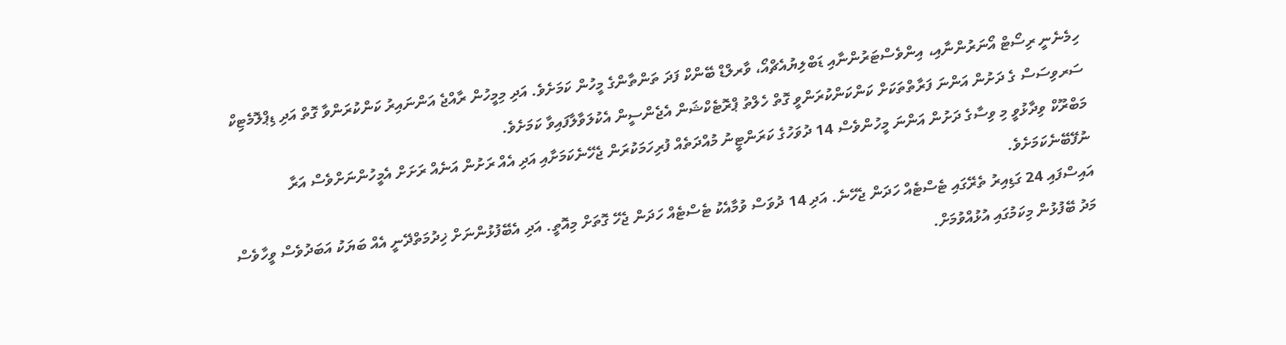ހިމެނެނީ ރިސޯޓް އޯނަރުންނާއި، އިންވެސްޓަރުންނާއި ޑަބްލިޔުއެޗްއޯ، ވާރލްޑް ބޭންކް ފަދަ ތަންތާންގެ މީހުން ކަމަށެވެ. އަދި މިމީހުން ރާއްޖެ އަންނައިރު ކަންކުރަންވާ ގޮތް އަދި ޑިޕްލޮމެޓިކް ސަރވިސަސް ގެ ދަށުން އަންނަ ފަރާތްތަކަށް ކަންކަންކުރަންވީ ގޮތް ހެލްތު ޕްރޮޓެކްޝަން އެޖެންސީން އެކުލަވާލާފައިވާ ކަމަށެވެ.
މަބްރޫކް ވިދާޅުވީ މި ވިސާގެ ދަށުން އަންނަ މީހުންވެސް 14 ދުވަހުގެ ކަރަންޓީނު މުއްދަތެއް ފުރިހަމަކުރަން ޖެހޭނެކަމަށާއި އަދި އެއް ރަށުން އަނެއް ރަށަށް އެމީހުންނަށްވެސް އަރާ ނުފޭބޭނެކަމަށެވެ.
އައިސްފައި 24 ގަޑިއިރު ތެރޭގައި ޓެސްޓެއް ހަދަން ޖެހޭނެ. އަދި 14 ދުވަސް ވުމާއެކު ޓެސްޓެއް ހަދަން ޖެހޭ ގޮތަށް މިއޮތީ. އަދި އެބޭފުޅުންނަށް ޚިދުމަތްދޭނީ އެއް ބަޔަކު އަބަދުވެސް ވީހާވެސް މަދު ބޭފުޅުން މިކަމުގައި އުޅުއްވުމަށް.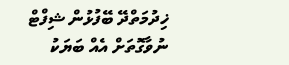ޚިދުމަތްދޭ ބޭފުޅުން ޝިފްޓް ނުވާގޮތަށް އެއް ބަޔަކު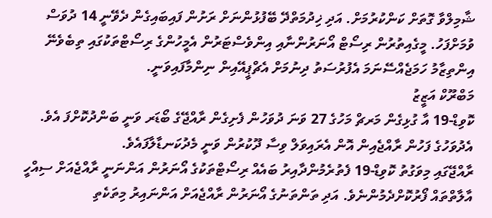ޝާމިލްވާ ގޮތަށް ކަންކުރުމަށް. އަދި ޚިދުމަތްދޭ ބޭފުޅުންނަށް ރަށުން ފައިބައިގެން ދެވޭނީ 14 ދުވަސް ވުމަށްފަހު. މީގެއިތުރުން ރިސޯޓް އޯނަރުންނާއި އިންވެސްޓަރުން އެމީހުންގެ ރިސޯޓްތަކުގައި ތިބެވެނޭ އިންތިޒާމު ހަމަޖެއްސޭނަމަ އެފުރުސަތު ދިނުމަށް އެޗްޕީއޭއިން ނިންމާފައިވަނީ.
މަބްރޫކް އަޒީޒު
ކޮވިޑް-19 އާ ގުޅިގެން މަރޗް މަހުގެ 27 ވަނަ ދުވަހުން ފެށިގެން ރާއްޖޭގެ ބޯޑަރ ވަނީ ބަންދުކޮށްފަ އެވެ. އެދުވަހުގެ ފަހުން ރާއްޖެއިން އޮން އެރައިވަލް ވިސާ ދޫކުރުން ވަނީ މެދުކަނޑާލާފައެވެ.
ރާއްޖޭގައި މިވަގުތު ކޮވިޑް-19 ފެތުރެމުންދާއިރު ބައެއް ރިސޯޓްތަކުގެ އޯނަރުން އަންނަނީ ރާއްޖެއަށް ސިއްހީ އާލާތްތައް ފޯރުކޮށްދެމުންނެވެ. އަދި ތަންތަނުގެ އޯނަރުން ރާއްޖެއަށް އަންނައިރު މިތަކެތި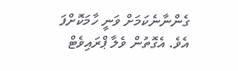ގެންނާނެކަމަށް ވަނީ ހާމަކޮށްފަ އެވެ. އެގޮތުން ވެލާ ޕްރައިވެޓް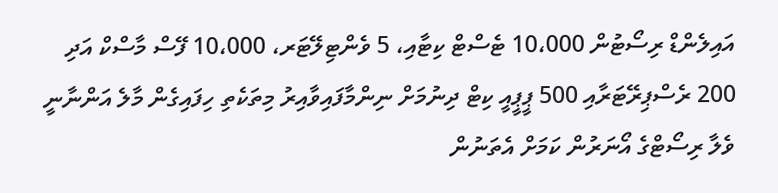އައިލެންޑް ރިސޯޓުން 10،000 ޓެސްޓް ކިޓާއި، 5 ވެންޓިލޭޓަރ، 10،000 ފޭސް މާސްކް އަދި 200 ރެސްޕިރޭޓަރާއި 500 ޕީޕީއީ ކިޓް ދިނުމަށް ނިންމާފައިވާއިރު މިތަކެތި ހިފައިގެން މާލެ އަންނާނީ ވެލާ ރިސޯޓްގެ އޯނަރުން ކަމަށް އެތަނުން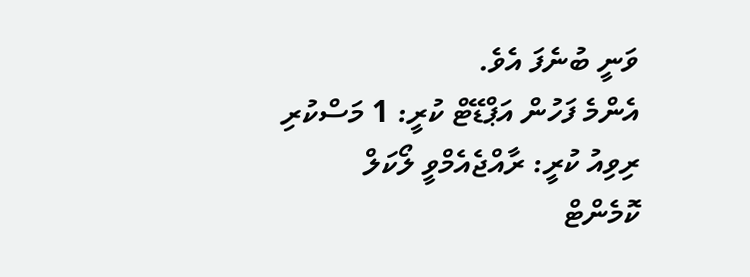ވަނީ ބުނެފަ އެވެ.
އެންމެ ފަހުން އަޕްޑޭޓް ކުރީ: 1 މަސްކުރި
ރިވިއު ކުރީ: ރާއްޖެއެމްވީ ލޯކަލް
ކޮމެންޓް